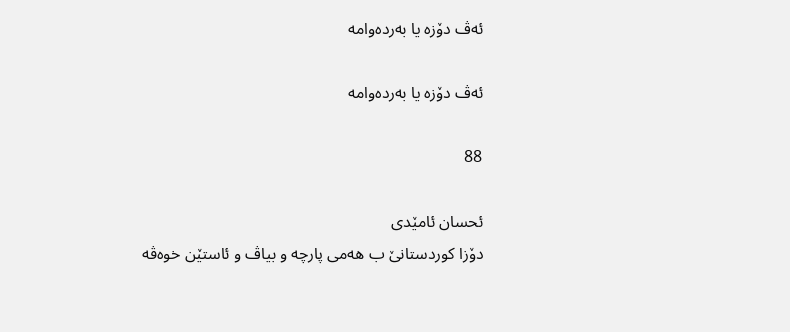ئه‌ڤ دۆزه‌ یا به‌رده‌وامه‌

ئه‌ڤ دۆزه‌ یا به‌رده‌وامه‌

88

ئحسان ئامێدى
دۆزا كوردستانێ ب هه‌مى پارچه‌ و بیاڤ و ئاستێن خوه‌ڤه‌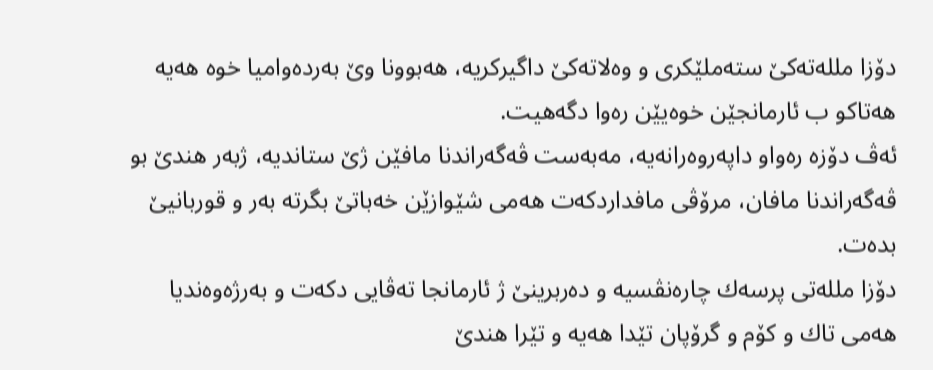دۆزا ملله‌ته‌كێ سته‌ملێكرى و وه‌لاته‌كێ داگیركریه‌، هه‌بوونا وێ به‌رده‌وامیا خوه‌ هه‌یه‌ هه‌تاكو ب ئارمانجێن خوه‌یێن ره‌وا دگه‌هیت.
ئه‌ڤ دۆزه‌ ره‌واو داپه‌روه‌رانه‌یه‌، مه‌به‌ست ڤه‌گه‌راندنا مافێن ژێ ستاندیه‌، ژبه‌ر هندێ بو ڤه‌گه‌راندنا مافان، مرۆڤى مافداردكه‌ت هه‌مى شێوازێن خه‌باتێ بگرته‌ به‌ر و قوربانیێ بده‌ت.
دۆزا ملله‌تى پرسه‌ك چاره‌نڤسیه‌ و ده‌ربرینێ ژ ئارمانجا ته‌ڤایى دكه‌ت و به‌رژه‌وه‌ندیا هه‌مى تاك و كۆم و گرۆپان تێدا هه‌یه‌ و تێرا هندێ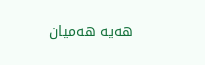هه‌یه‌ هه‌میان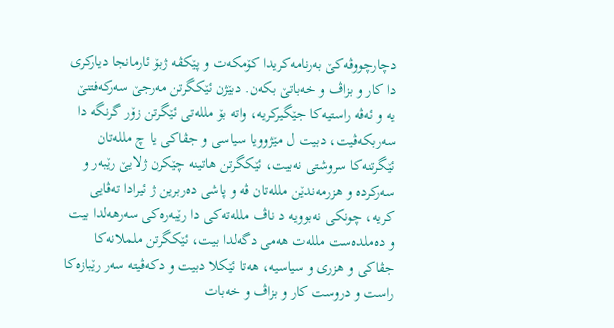دچارچووڤه‌كێ به‌رنامه‌كریدا كۆمكه‌ت و پێكڤه‌ ژبۆ ئارمانجا دیاركرى دا كار و بزاڤ و خه‌باتێ بكه‌ن. دبێژن ئێكگرتن مه‌رجێ سه‌ركه‌فتنێ یه‌ و ئه‌ڤه‌ راستیه‌كا جێگیركریه‌، واته‌ بۆ ملله‌تى ئێگرتن زۆر گرنگه‌ دا سه‌ربكه‌ڤیت، دبیت ل مێژوویا سیاسى و جڤاكی یا چ ملله‌تان ئێگرتنه‌كا سروشتى نه‌بیت، ئێكگرتن هاتینه‌ چێكرن ژلایێ رێبه‌ر و سه‌ركرده‌ و هزرمه‌ندێن ملله‌تان ڤه‌ و پاشى ده‌ربرین ژ ئیرادا ته‌ڤایى كریه‌، چونكى نه‌بوویه‌ د ناڤ ملله‌ته‌كى دا رێبه‌ره‌كى سه‌رهه‌لدا بیت و ده‌ملده‌ست ملله‌ت هه‌مى دگه‌لدا بیت، ئێكگرتن ململانه‌كا جڤاكى و هزرى و سیاسیه‌، هه‌تا ئێكلا دبیت و دكه‌ڤیته‌ سه‌ر رێبازه‌كا راست و دروست كار و بزاڤ و خه‌بات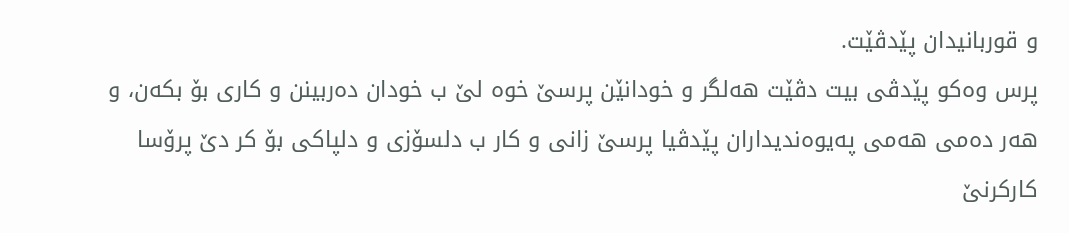و قوربانیدان پێدڤێت.
پرس وه‌كو پێدڤى بیت دڤێت هه‌لگر و خودانێن پرسێ خوه‌ لێ ب خودان ده‌ربینن و كارى بۆ بكه‌ن، و هه‌ر ده‌مى هه‌مى په‌یوه‌ندیداران پێدڤیا پرسێ زانى و كار ب دلسۆزى و دلپاكى بۆ كر دێ پرۆسا كاركرنێ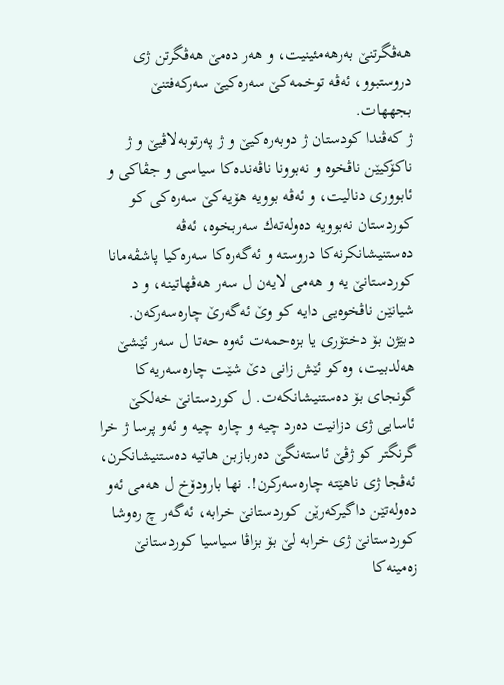هه‌ڤگرتنێ به‌رهه‌مئینیت، و هه‌ر ده‌مێ هه‌ڤگرتن ژى دروستبوو، ئه‌ڤه‌ توخمه‌كێ سه‌ره‌كیێ سه‌ركه‌فتنێ بجههات.
ژ كه‌ڤندا كودستان ژ دوبه‌ره‌كیێ و ژ په‌رتوبه‌لاڤیێ و ژ ناكۆكیێن ناڤخوه‌ و نه‌بوونا ناڤه‌نده‌كا سیاسى و جڤاكى و ئابوورى دنالیت، و ئه‌ڤه‌ بوویه‌ هۆیه‌كێ سه‌ره‌كى كو كوردستان نه‌بوویه‌ ده‌وله‌ته‌ك سه‌ربخوه‌، ئه‌ڤه‌ ده‌ستنیشانكرنه‌كا دروسته‌ و ئه‌گه‌ره‌كا سه‌ره‌كیا پاشڤه‌مانا كوردستانێ یه‌ و هه‌مى لایه‌ن ل سه‌ر هه‌ڤهاتینه‌، و د شیانێن ناڤخوه‌یى دایه‌ كو وێ ئه‌گه‌رێ چاره‌سه‌ركه‌ن. دبێژن بۆ دختۆرى یا بزه‌حمه‌ت ئه‌وه‌ حه‌تا ل سه‌ر ئێشێ هه‌لدبیت، وه‌كو ئێش زانى دێ شێت چاره‌سه‌ریه‌كا گونجاى بۆ ده‌ستنیشانكه‌ت. ل كوردستانێ خه‌لكێ ئاسایى ژى دزانیت ده‌رد چیه‌ و چاره‌ چیه‌ و ئه‌و پرسا ژ خرا گرنگتر كو ژڤێ ئاسته‌نگێ ده‌ربازبن هاتیه‌ ده‌ستنیشانكرن، ئه‌ڤجا ژى ناهێته‌ چاره‌سه‌ركرن!. نها بارودۆخ ل هه‌مى ئه‌و ده‌وله‌تێن داگیركه‌رێن كوردستانێ خرابه‌، ئه‌گه‌ر چ ره‌وشا كوردستانێ ژى خرابه‌ لێ بۆ بزاڤا سیاسیا كوردستانێ زه‌مینه‌كا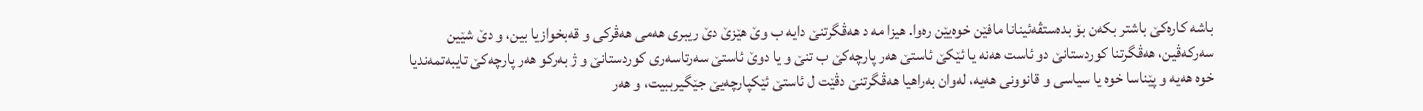باشه‌ كاره‌كێ باشتر بكه‌ن بۆ بده‌ستڤه‌ئینانا مافێن خوه‌یێن ره‌وا. هیزا مه‌ د هه‌ڤگرتنێ دایه‌ ب وێ هێزێ دێ ریبرى هه‌مى هه‌ڤركى و قه‌بخوازیا بین، و دێ شێین سه‌ركه‌ڤین، هه‌ڤگرتنا كوردستانێ دو ئاست هه‌نه‌ یا ئێكێ ئاستێ هه‌ر پارچه‌كێ ب تنێ و یا دوێ ئاستێ سه‌رتاسه‌رى كوردستانێ و ژ به‌ركو هه‌ر پارچه‌كێ تایبه‌تمه‌ندیا خوه‌ هه‌یه‌ و پێناسا خوه‌ یا سیاسى و قانوونى هه‌یه‌، له‌وان به‌راهیا هه‌ڤگرتنێ دڤێت ل ئاستێ ئێكپارچه‌یێ جێگیرببیت، و هه‌ر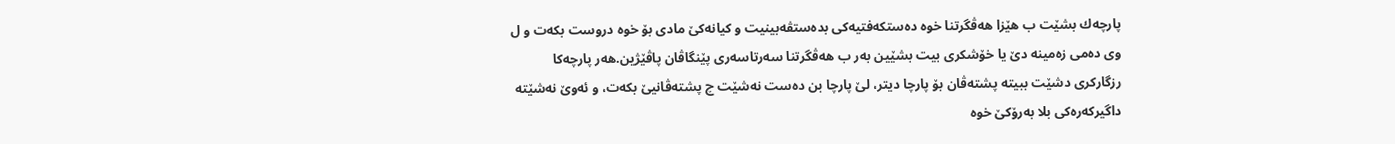پارچه‌ك بشێت ب هێزا هه‌ڤگرتنا خوه‌ ده‌ستكه‌فتیه‌كى بده‌ستڤه‌بینیت و كیانه‌كێ مادى بۆ خوه‌ دروست بكه‌ت و ل وى ده‌مى زه‌مینه‌ دێ یا خۆشكرى بیت بشێین به‌ر ب هه‌ڤگرتنا سه‌رتاسه‌رى پێنگاڤان پاڤێژین.هه‌ر پارچه‌كا رزگاركرى دشێت ببیته‌ پشته‌ڤان بۆ پارچا دیتر، لێ پارچا بن ده‌ست نه‌شێت چ پشته‌ڤانیێ بكه‌ت، و ئه‌وێ نه‌شێته‌ داگیركه‌ره‌كى بلا به‌رۆكێ خوه‌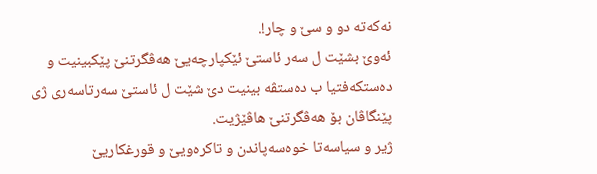نه‌كه‌ته‌ دو و سێ و چار!.
ئه‌وێ بشێت ل سه‌ر ئاستێ ئێكپارچه‌یێ هه‌ڤگرتنێ پێكبینیت و ده‌ستكه‌فتیا ب ده‌ستڤه‌ بینیت دێ شێت ل ئاستێ سه‌رتاسه‌رى ژى پێنگاڤان بۆ هه‌ڤگرتنێ هاڤێژیت.
ژیر و سیاسه‌تا خوه‌سه‌پاندن و تاكره‌ویێ و قورغكاریێ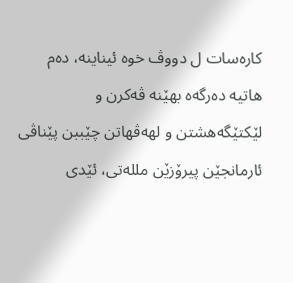كاره‌سات ل دووڤ خوه‌ ئیناینه‌، ده‌م هاتیه‌ ده‌رگه‌ه بهێنه‌ ڤه‌كرن و لێكتێگه‌هشتن و لهه‌ڤهاتن چێببن پێناڤى ئارمانجێن پیرۆزێن ملله‌تى، ئێدى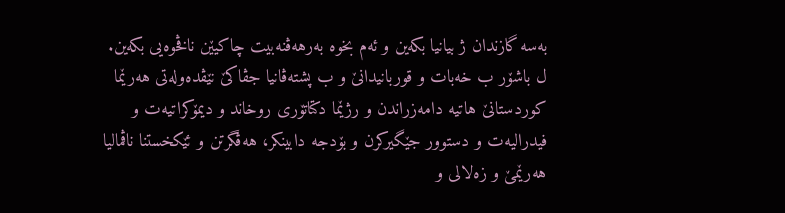به‌سه‌ گازندان ژ بیانیا بكه‌ین و ئه‌م بخوه‌ به‌رهه‌ڤنه‌بیت چاكیێن ناڤخوه‌یى بكه‌ین.
ل باشۆر ب خه‌بات و قوربانیدانێ و ب پشته‌ڤانیا جڤاكێ نێڤده‌وله‌تى هه‌رێما كوردستانێ هاتیه‌ دامه‌زراندن و رژێما دكتاتۆرى روخاند و دیمۆكراتیه‌ت و فیدرالیه‌ت و دستوور جێگیركرن و بۆدجه‌ دابینكر، هه‌ڤگرتن و ئێكخستنا ناڤمالیا هه‌رێمێ و زه‌لالى و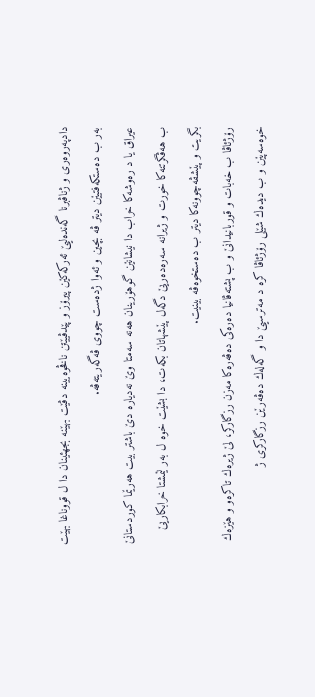دادپه‌روه‌رى و ژناڤبرنا گه‌نده‌لیێ ئه‌ركه‌كێن پیرۆز و پێدڤیێتن ناڤخوه‌یینه‌ دڤێت بهێنه‌ بجهئینان دا ل قووناغا بهێت به‌ر ب ده‌ستكه‌فتیێن دیتر ڤه‌ بچین و ئه‌وا ژده‌ست چووى ڤه‌گه‌ریته‌ڤه‌.
عیراق یا د ره‌وشه‌كا خراب دا نیشانێن گوهۆرینان هه‌نه‌ سه‌متا وێ نه‌دیاره‌ دێ باشتر بیت هه‌رێما كوردستانێ ب هه‌ڤگرتنه‌كا خورت و ژیرانه‌ سه‌ره‌ده‌ریێ دگه‌ل پێشهاتان بكه‌ت، دا بشێت خوه‌ ل به‌ر لێمشتا خرابكاریێ بگریت و پێشڤه‌چوونه‌كا دیتر ب ده‌ستخوه‌ڤه‌ بینیت.
رۆژئاڤا ب خه‌بات و قوربانیدانێ و ب پشته‌ڤانیا ده‌ره‌كى ده‌ڤه‌ره‌كا مه‌زن رزگاركر، لێ ژیره‌ك تاكره‌و و هێزه‌ك خوه‌سه‌پێن و ب دیده‌ك شێلى رۆژئاڤا كره‌ د مه‌ترسیێ دا و گه‌له‌ك ده‌ڤه‌رێن رزگاركرى ژ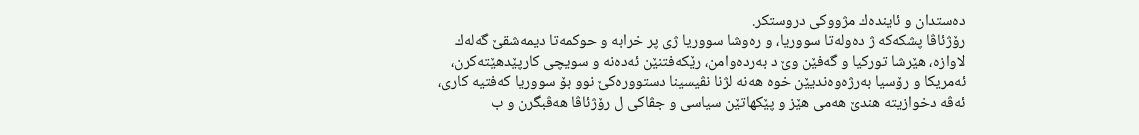ده‌ستدان و ئاینده‌ك مژووكى دروستكر.
رۆژئاڤا پشكه‌كه‌ ژ ده‌وله‌تا سووریا، و ره‌وشا سووریا ژى پر خرابه‌ و حوكمه‌تا دیمه‌شقێ گه‌له‌ك لاوازه‌، هێرشا توركیا و گه‌فێن وێ د به‌رده‌وامن، رێكه‌فتنێن ئه‌ده‌نه‌ و سویچى كارپێدهێته‌كرن، ئه‌مریكا و رۆسیا به‌رژه‌وه‌ندیێن خوه‌ هه‌نه‌ لژنا نڤیسینا دستووره‌كێ نوو بۆ سووریا كه‌فتیه‌ كارى، ئه‌ڤه‌ دخوازیته‌ هندێ هه‌مى هێز و پێكهاتێن سیاسى و جڤاكى ل رۆژئاڤا هه‌ڤبگرن و ب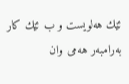ئێك هه‌لویست و ب ئێك كار به‌رامبه‌ر هه‌مى وان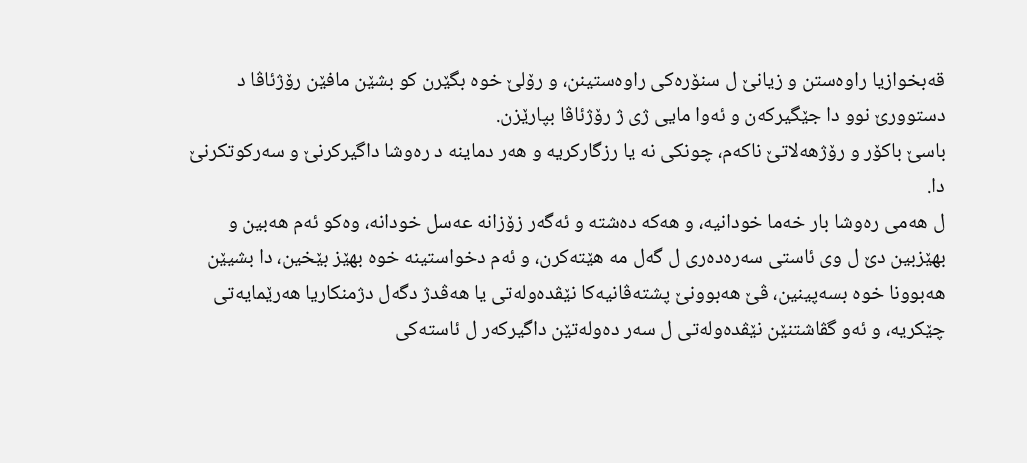قه‌بخوازیا راوه‌ستن و زیانێ ل سنۆره‌كى راوه‌ستینن، و رۆلێ خوه‌ بگێرن كو بشێن مافێن رۆژئاڤا د دستوورێ نوو دا جێگیركه‌ن و ئه‌وا مایى ژى ژ رۆژئاڤا بپارێزن.
باسێ باكۆر و رۆژهه‌لاتێ ناكه‌م، چونكى نه‌ یا رزگاركریه‌ و هه‌ر دماینه‌ د ره‌وشا داگیركرنێ و سه‌ركوتكرنێ دا.
ل هه‌مى ره‌وشا بار خه‌ما خودانیه‌، و هه‌كه‌ ده‌شته‌ و ئه‌گه‌ر زۆزانه‌ عه‌سل خودانه‌، وه‌كو ئه‌م هه‌بین و بهێزبین دێ ل وى ئاستى سه‌ره‌ده‌رى ل گه‌ل مه‌ هێته‌كرن، و ئه‌م دخواستینه‌ خوه‌ بهێز بێخین، دا بشیێن هه‌بوونا خوه‌ بسه‌پینین، ڤێ هه‌بوونێ پشته‌ڤانیه‌كا نێڤده‌وله‌تى یا هه‌ڤدژ دگه‌ل دژمنكاریا هه‌رێمایه‌تى چێكریه‌، و ئه‌و گڤاشتنێن نێڤده‌وله‌تى ل سه‌ر ده‌وله‌تێن داگیركه‌ر ل ئاسته‌كى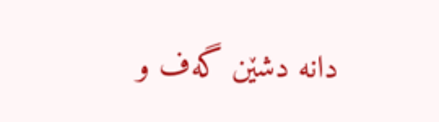دانه‌ دشێن گه‌ف و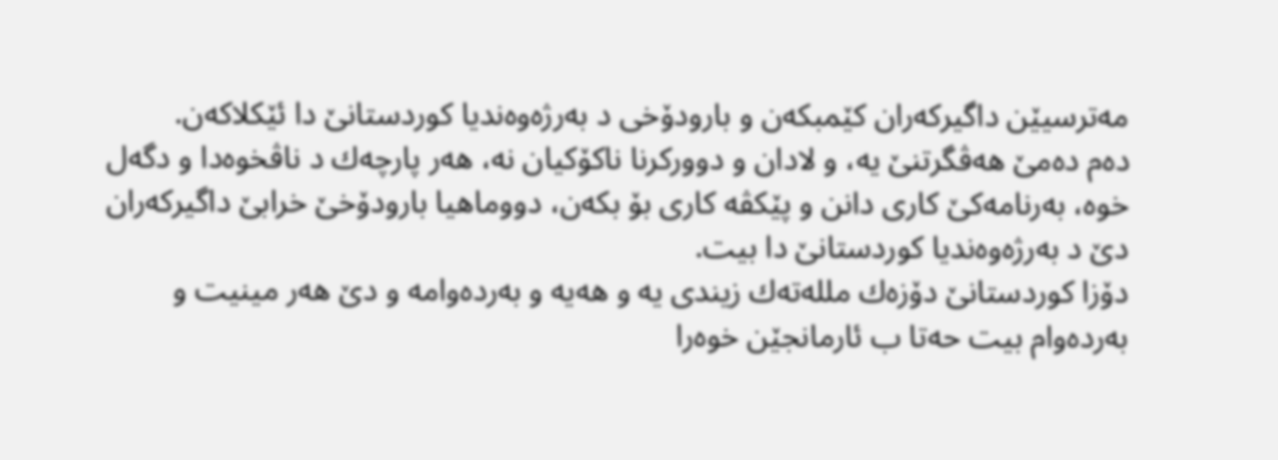مه‌ترسیێن داگیركه‌ران كێمبكه‌ن و بارودۆخى د به‌رژه‌وه‌ندیا كوردستانێ دا ئێكلاكه‌ن.
ده‌م ده‌مێ هه‌ڤگرتنێ یه‌، و لادان و دووركرنا ناكۆكیان نه‌، هه‌ر پارچه‌ك د ناڤخوه‌دا و دگه‌ل خوه‌، به‌رنامه‌كێ كارى دانن و پێكڤه‌ كارى بۆ بكه‌ن، دووماهیا بارودۆخێ خرابێ داگیركه‌ران دێ د به‌رژه‌وه‌ندیا كوردستانێ دا بیت.
دۆزا كوردستانێ دۆزه‌ك ملله‌ته‌ك زیندى یه‌ و هه‌یه‌ و به‌رده‌وامه‌ و دێ هه‌ر مینیت و به‌رده‌وام بیت حه‌تا ب ئارمانجێن خوه‌را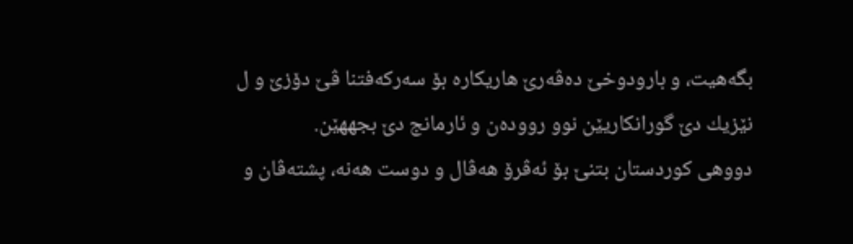بگه‌هیت، و بارودوخێ ده‌ڤه‌رێ هاریكاره‌ بۆ سه‌ركه‌فتنا ڤێ دۆزێ و ل نێزیك دێ گورانكاریێن نوو رووده‌ن و ئارمانج دێ بجههێن.
دووهى كوردستان بتنێ بۆ ئه‌ڤرۆ هه‌ڤال و دوست هه‌نه‌، پشته‌ڤان و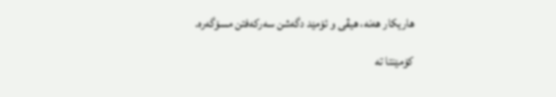هاریكار هه‌نه‌، هیڤى و ئۆمێد دگه‌شن سه‌ركه‌فتن مسۆگه‌ره‌.

کۆمێنتا تە